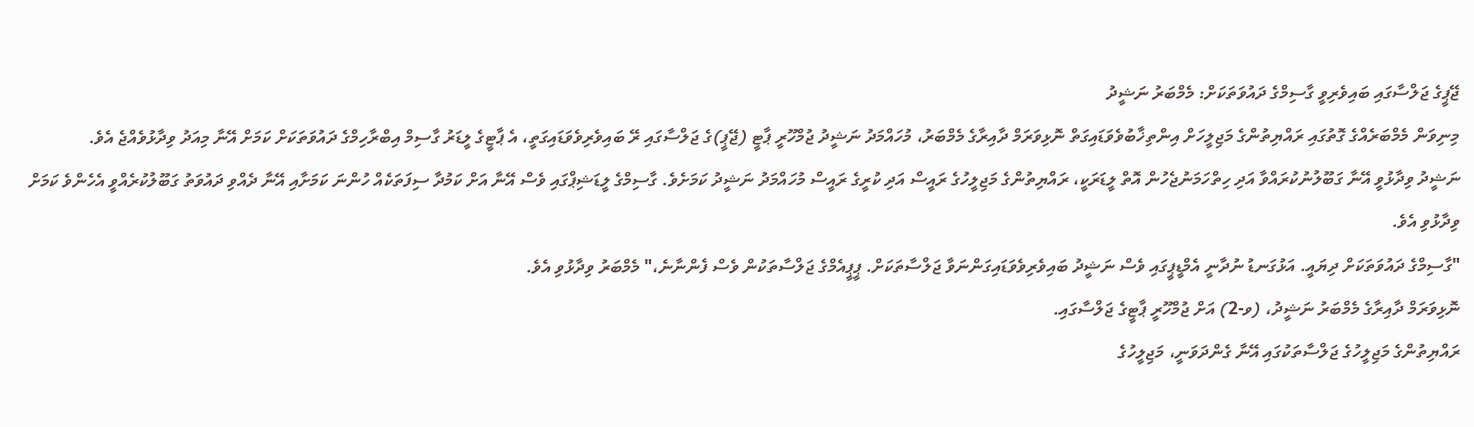ޖޭޕީގެ ޖަލްސާގައި ބައިވެރިވީ ގާސިމްގެ ދައުވަތަކަށް: މެމްބަރު ނަޝީދު
މިނިވަން މެމްބަރެއްގެ ގޮތުގައި ރައްޔިތުންގެ މަޖިލީހަށް އިންތިޚާބުވެވަޑައިގަތް ނޮޅިވަރަމް ދާއިރާގެ މެމްބަރު، މުހައްމަދު ނަޝީދު ޖުމްހޫރީ ޕާޓީ (ޖޭޕީ)ގެ ޖަލްސާގައި ރޭ ބައިވެރިވެވަޑައިގަތީ، އެ ޕާޓީގެ ލީޑަރު ގާސިމް އިބްރާހިމްގެ ދައުވަތަކަށް ކަމަށް އޭނާ މިއަދު ވިދާޅުވެއްޖެ އެވެ.
ނަޝީދު ވިދާޅުވީ އޭނާ ގަބޫލުނުކުރައްވާ އަދި ހިތްހަމަނުޖެހުން އޮތް ލީޑަރަކީ، ރައްޔިތުންގެ މަޖިލީހުގެ ރައީސް އަދި ކުރީގެ ރައީސް މުހައްމަދު ނަޝީދު ކަމަށެވެ. ގާސިމްގެ ލީޑަޝިޕްގައި ވެސް އޭނާ އަށް ކަމުދާ ސިފަތަކެއް ހުންނަ ކަމަށާއި އޭނާ ދެއްވި ދައުވަތު ގަބޫލުކުރެއްވީ އެހެންވެ ކަމަށް ވިދާޅުވި އެވެ.
"ގާސިމްގެ ދައުވަތަކަށް ދިޔައީ. އަޅުގަނޑު ނުދާނީ އެމްޑީޕީގައި ވެސް ނަޝީދު ބައިވެރިވެވަޑައިގަންނަވާ ޖަލްސާތަކަށް. ޕީޕީއެމްގެ ޖަލްސާތަކުން ވެސް ފެންނާނެ،" މެމްބަރު ވިދާޅުވި އެވެ.
ނޮޅިވަރަމް ދާއިރާގެ މެމްބަރު ނަޝީދު، (ވ-2) އަށް ޖުމްހޫރީ ޕާޓީގެ ޖަލްސާގައި.
ރައްޔިތުންގެ މަޖިލީހުގެ ޖަލްސާތަކުގައި އޭނާ ގެންދަވަނީ، މަޖިލީހުގެ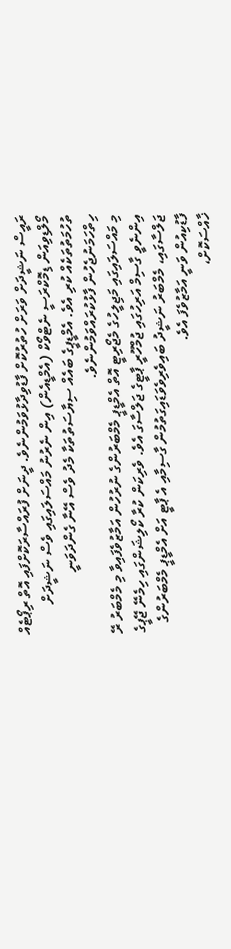ރައީސް ނަޝީދަށް ވަރަށް ހުތުރުކޮށް ފާޑުވިދާޅުވަމުންނެވެ. ދީނަށް ފުރައްސާރަކޮށްފައި އޮތް ރިޕޯޓެއް މޯލްޑިވިއަން ޑިމޮކްރަސީ ނެޓްވޯކް (އެމްޑީއެން) އިން ނެރުނު މައްސަލައިގައި ވެސް ނަޝީދަށް ތުހުމަތުތަކެއް ކުރި އެވެ. އެމްޑީޕީގެ ބައެއް ސިޔާސަތުތަކާ މެދު ވެސް އޭނާ ގެންދަވަނީ ހިތްހަމަނުޖެހުން ފާޅުކުރައްވަމުންނެވެ.
މި މައްސަލައިގައި މަޖިލީހުގެ މެޖޯރިޓީ އޮތް އެމްޑީޕީ މެމްބަރުންގެ ނުރުހުން އަމާޒުވެފައިވާ މި މެމްބަރު ރޭ އިންނެވީ ގާސިމް އަރިހުގައި ޖުމްހޫރީ ޕާޓީގެ ޖަލްސާގަ އެވެ. ވެރިކަން ކުރާ ކޯލިޝަންގައި ހިމެނޭ ޖޭޕީގެ ޖަލްސާގައި، މެމްބަރު ނަޝީދު ބައިވެރިވެވަޑައިގަތުމުން ގާސިމާއި އެ ޕާޓީ އަށް އެމްޑީޕީ މެމްބަރުންގެ ފާޑުކިއުން ވަނީ އަމާޒުވެފަ އެވެ.
ޚާއްސަކޮށް،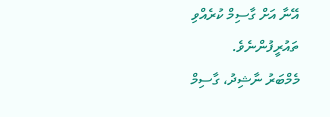އޭނާ އަށް ގާސިމް ކުރެއްވި ތައުރީފުންނެވެ.
މެމްބަރު ނާޝިދު، ގާސިމް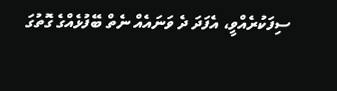ސިފަކުރެއްވީ، އެފަދަ ދެ ވަނައެއް ނެތް ބޭފުޅެއްގެ ގޮތުގަ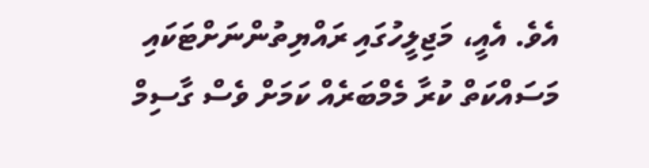އެވެ. އެއީ، މަޖިލީހުގައި ރައްޔިތުންނަށްޓަކައި މަސައްކަތް ކުރާ މެމްބަރެއް ކަމަށް ވެސް ގާސިމް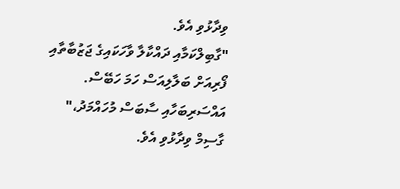ވިދާޅުވި އެވެ.
"ގާބިލްކަމާއި ދައްކާލާ ވާހަކައިގެ ޖަޒުބާތާއި ފޯރިއަށް ބަލާލިއަސް ހަމަ ހަބޭސް. އައްސަރިބަހާއި ސާބަސް މުހައްމަދު،" ގާސިމް ވިދާޅުވި އެވެ.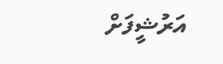އަރުޝީފަށް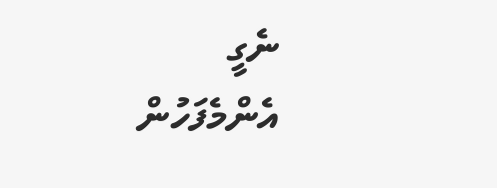ނެގީ
އެންމެފަހުން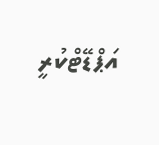އަޕްޑޭޓްކުރީ